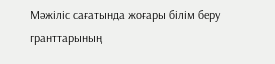Мәжіліс сағатында жоғары білім беру гранттарының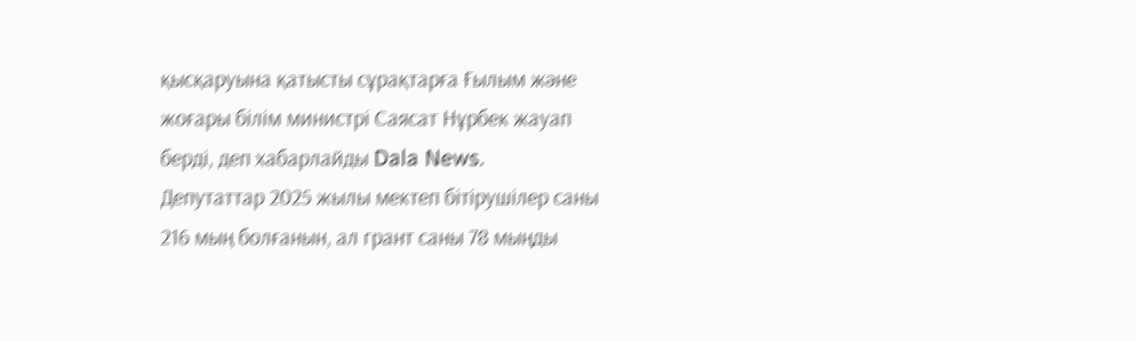қысқаруына қатысты сұрақтарға Ғылым және жоғары білім министрі Саясат Нұрбек жауап берді, деп хабарлайды Dala News.
Депутаттар 2025 жылы мектеп бітірушілер саны 216 мың болғанын, ал грант саны 78 мыңды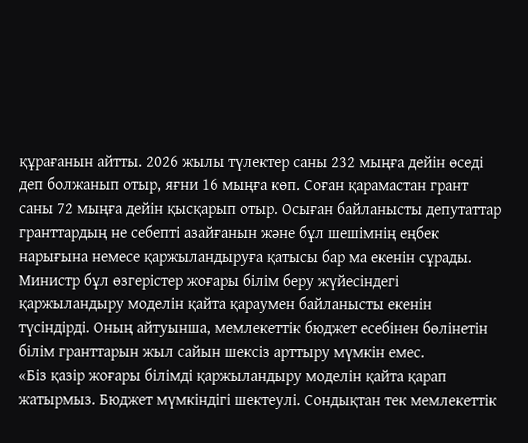құрағанын айтты. 2026 жылы түлектер саны 232 мыңға дейін өседі деп болжанып отыр, яғни 16 мыңға көп. Соған қарамастан грант саны 72 мыңға дейін қысқарып отыр. Осыған байланысты депутаттар гранттардың не себепті азайғанын және бұл шешімнің еңбек нарығына немесе қаржыландыруға қатысы бар ма екенін сұрады.
Министр бұл өзгерістер жоғары білім беру жүйесіндегі қаржыландыру моделін қайта қараумен байланысты екенін түсіндірді. Оның айтуынша, мемлекеттік бюджет есебінен бөлінетін білім гранттарын жыл сайын шексіз арттыру мүмкін емес.
«Біз қазір жоғары білімді қаржыландыру моделін қайта қарап жатырмыз. Бюджет мүмкіндігі шектеулі. Сондықтан тек мемлекеттік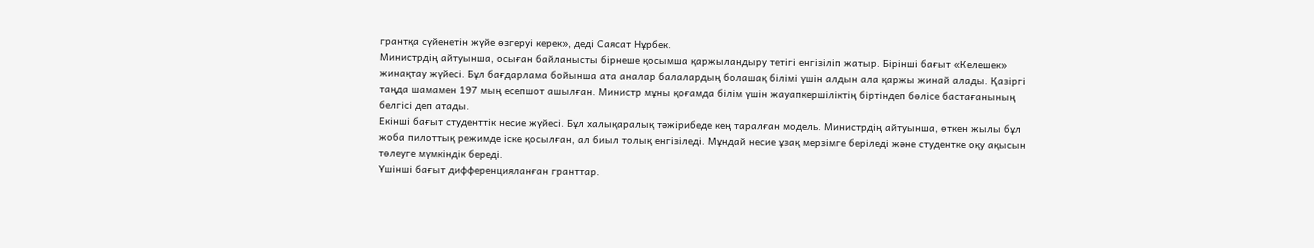грантқа сүйенетін жүйе өзгеруі керек», деді Саясат Нұрбек.
Министрдің айтуынша, осыған байланысты бірнеше қосымша қаржыландыру тетігі енгізіліп жатыр. Бірінші бағыт «Келешек» жинақтау жүйесі. Бұл бағдарлама бойынша ата аналар балалардың болашақ білімі үшін алдын ала қаржы жинай алады. Қазіргі таңда шамамен 197 мың есепшот ашылған. Министр мұны қоғамда білім үшін жауапкершіліктің біртіндеп бөлісе бастағанының белгісі деп атады.
Екінші бағыт студенттік несие жүйесі. Бұл халықаралық тәжірибеде кең таралған модель. Министрдің айтуынша, өткен жылы бұл жоба пилоттық режимде іске қосылған, ал биыл толық енгізіледі. Мұндай несие ұзақ мерзімге беріледі және студентке оқу ақысын төлеуге мүмкіндік береді.
Үшінші бағыт дифференцияланған гранттар.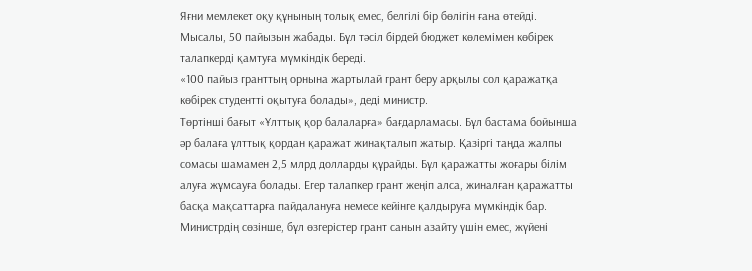Яғни мемлекет оқу құнының толық емес, белгілі бір бөлігін ғана өтейді. Мысалы, 50 пайызын жабады. Бұл тәсіл бірдей бюджет көлемімен көбірек талапкерді қамтуға мүмкіндік береді.
«100 пайыз гранттың орнына жартылай грант беру арқылы сол қаражатқа көбірек студентті оқытуға болады», деді министр.
Төртінші бағыт «Ұлттық қор балаларға» бағдарламасы. Бұл бастама бойынша әр балаға ұлттық қордан қаражат жинақталып жатыр. Қазіргі таңда жалпы сомасы шамамен 2,5 млрд долларды құрайды. Бұл қаражатты жоғары білім алуға жұмсауға болады. Егер талапкер грант жеңіп алса, жиналған қаражатты басқа мақсаттарға пайдалануға немесе кейінге қалдыруға мүмкіндік бар.
Министрдің сөзінше, бұл өзгерістер грант санын азайту үшін емес, жүйені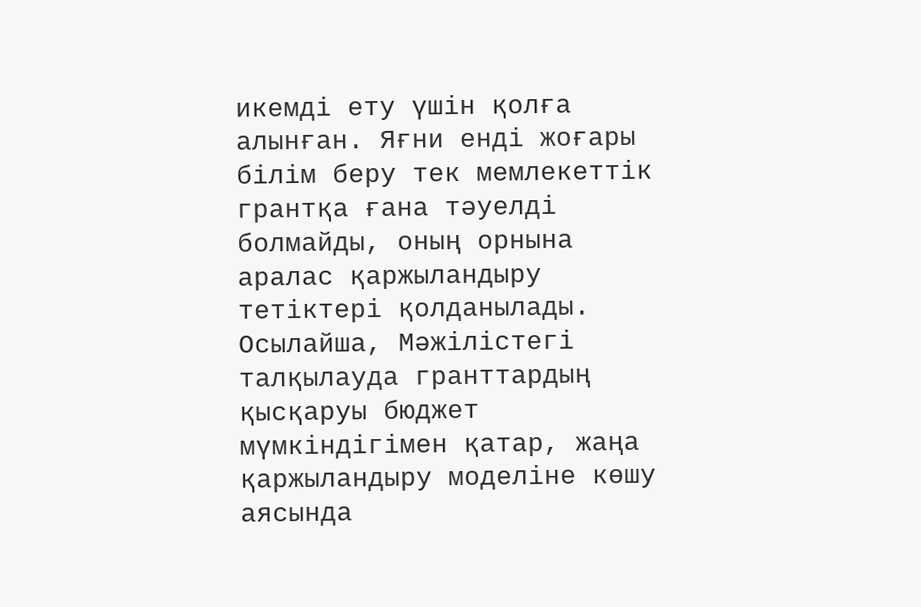икемді ету үшін қолға алынған. Яғни енді жоғары білім беру тек мемлекеттік грантқа ғана тәуелді болмайды, оның орнына аралас қаржыландыру тетіктері қолданылады.
Осылайша, Мәжілістегі талқылауда гранттардың қысқаруы бюджет мүмкіндігімен қатар, жаңа қаржыландыру моделіне көшу аясында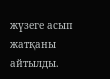жүзеге асып жатқаны айтылды.